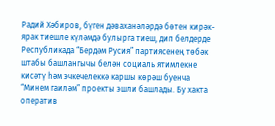Радий Хәбиров, бүген дәваханәләрдә бөтен кирәк-ярак тиешле күләмдә булырга тиеш, дип белдерде
Республикада “Бердәм Русия” партиясенең төбәк штабы башлангычы белән социаль ятимлекне кисәтү һәм эчкечелеккә каршы көрәш буенча “Минем гаиләм” проекты эшли башлады. Бу хакта оператив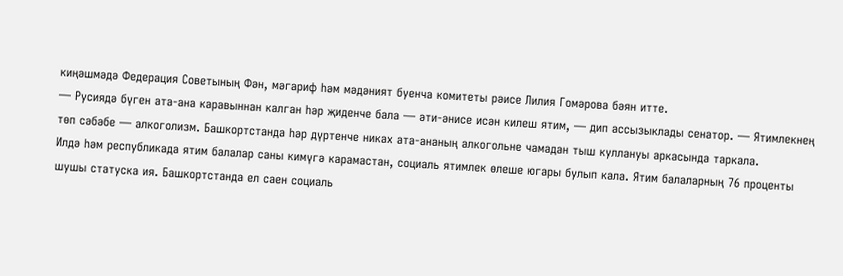киңәшмәдә Федерация Советының Фән, мәгариф һәм мәдәният буенча комитеты рәисе Лилия Гомәрова бәян итте.
— Русиядә бүген ата-ана каравыннан калган һәр җиденче бала — әти-әнисе исән килеш ятим, — дип ассызыклады сенатор. — Ятимлекнең төп сәбәбе — алкоголизм. Башкортстанда һәр дүртенче никах ата-ананың алкогольне чамадан тыш куллануы аркасында таркала.
Илдә һәм республикада ятим балалар саны кимүгә карамастан, социаль ятимлек өлеше югары булып кала. Ятим балаларның 76 проценты шушы статуска ия. Башкортстанда ел саен социаль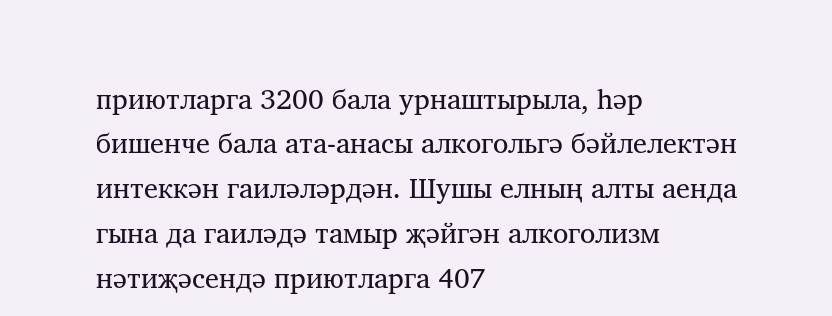приютларга 3200 бала урнаштырыла, һәр бишенче бала ата-анасы алкогольгә бәйлелектән интеккән гаиләләрдән. Шушы елның алты аенда гына да гаиләдә тамыр җәйгән алкоголизм нәтиҗәсендә приютларга 407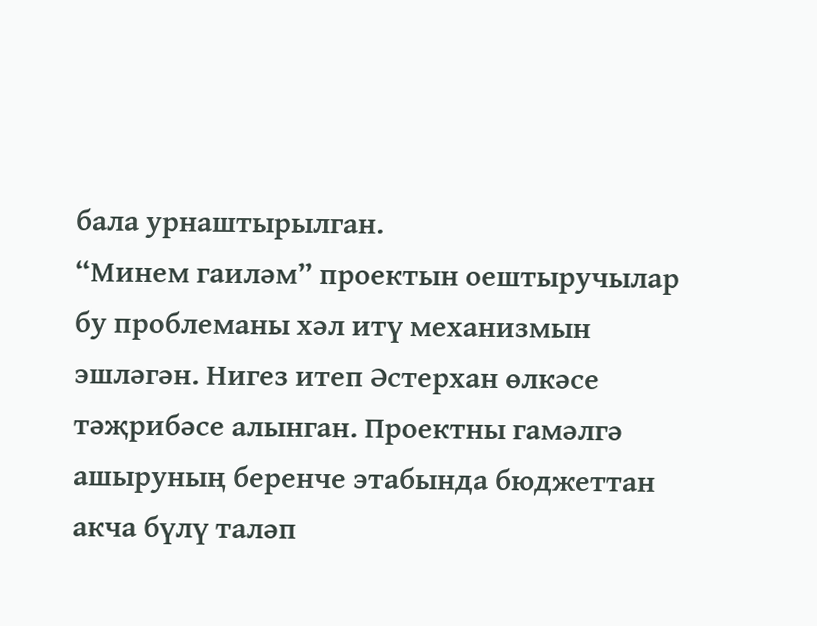бала урнаштырылган.
“Минем гаиләм” проектын оештыручылар бу проблеманы хәл итү механизмын эшләгән. Нигез итеп Әстерхан өлкәсе тәҗрибәсе алынган. Проектны гамәлгә ашыруның беренче этабында бюджеттан акча бүлү таләп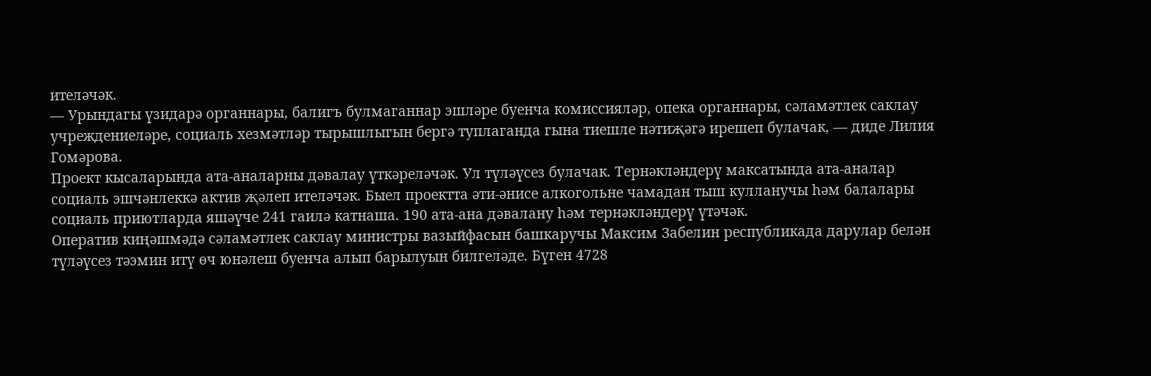ителәчәк.
— Урындагы үзидарә органнары, балигъ булмаганнар эшләре буенча комиссияләр, опека органнары, сәламәтлек саклау учреждениеләре, социаль хезмәтләр тырышлыгын бергә туплаганда гына тиешле нәтиҗәгә ирешеп булачак, — диде Лилия Гомәрова.
Проект кысаларында ата-аналарны дәвалау үткәреләчәк. Ул түләүсез булачак. Тернәкләндерү максатында ата-аналар социаль эшчәнлеккә актив җәлеп ителәчәк. Быел проектта әти-әнисе алкогольне чамадан тыш кулланучы һәм балалары социаль приютларда яшәүче 241 гаилә катнаша. 190 ата-ана дәвалану һәм тернәкләндерү үтәчәк.
Оператив киңәшмәдә сәламәтлек саклау министры вазыйфасын башкаручы Максим Забелин республикада дарулар белән түләүсез тәэмин итү өч юнәлеш буенча алып барылуын билгеләде. Бүген 4728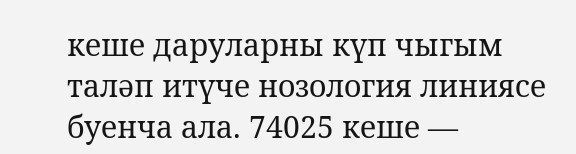кеше даруларны күп чыгым таләп итүче нозология линиясе буенча ала. 74025 кеше —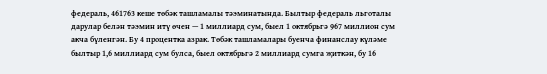федераль, 461763 кеше төбәк ташламалы тәэминатында. Былтыр федераль льготалы дарулар белән тәэмин итү өчен — 1 миллиард сум, быел 1 октябрьгә 967 миллион сум акча бүленгән. Бу 4 процентка азрак. Төбәк ташламалары буенча финанслау күләме былтыр 1,6 миллиард сум булса, быел октябрьгә 2 миллиард сумга җиткән, бу 16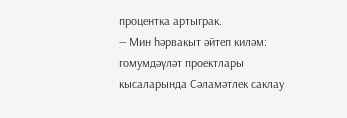процентка артыграк.
— Мин һәрвакыт әйтеп киләм: гомумдәүләт проектлары кысаларында Сәламәтлек саклау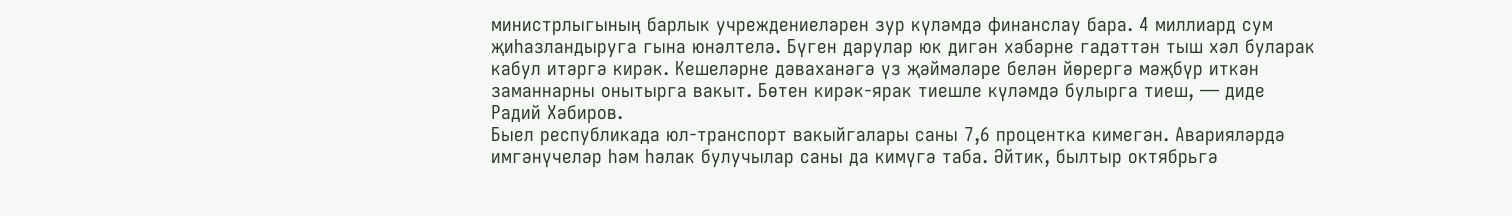министрлыгының барлык учреждениеләрен зур күләмдә финанслау бара. 4 миллиард сум җиһазландыруга гына юнәлтелә. Бүген дарулар юк дигән хәбәрне гадәттән тыш хәл буларак кабул итәргә кирәк. Кешеләрне дәваханәгә үз җәймәләре белән йөрергә мәҗбүр иткән заманнарны онытырга вакыт. Бөтен кирәк-ярак тиешле күләмдә булырга тиеш, — диде Радий Хәбиров.
Быел республикада юл-транспорт вакыйгалары саны 7,6 процентка кимегән. Аварияләрдә имгәнүчеләр һәм һәлак булучылар саны да кимүгә таба. Әйтик, былтыр октябрьгә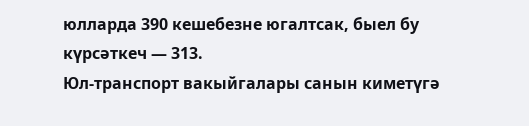юлларда 390 кешебезне югалтсак, быел бу күрсәткеч — 313.
Юл-транспорт вакыйгалары санын киметүгә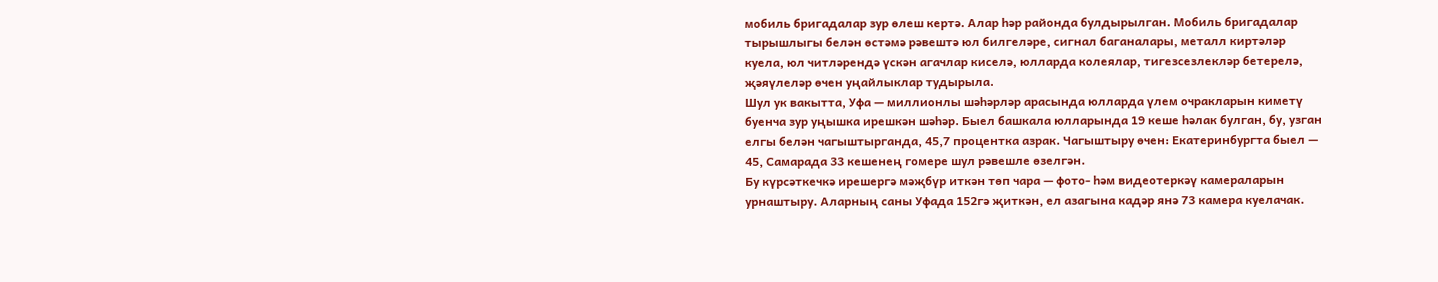мобиль бригадалар зур өлеш кертә. Алар һәр районда булдырылган. Мобиль бригадалар тырышлыгы белән өстәмә рәвештә юл билгеләре, сигнал баганалары, металл киртәләр куела, юл читләрендә үскән агачлар киселә, юлларда колеялар, тигезсезлекләр бетерелә, җәяүлеләр өчен уңайлыклар тудырыла.
Шул ук вакытта, Уфа — миллионлы шәһәрләр арасында юлларда үлем очракларын киметү буенча зур уңышка ирешкән шәһәр. Быел башкала юлларында 19 кеше һәлак булган, бу, узган елгы белән чагыштырганда, 45,7 процентка азрак. Чагыштыру өчен: Екатеринбургта быел — 45, Самарада 33 кешенең гомере шул рәвешле өзелгән.
Бу күрсәткечкә ирешергә мәҗбүр иткән төп чара — фото- һәм видеотеркәү камераларын урнаштыру. Аларның саны Уфада 152гә җиткән, ел азагына кадәр янә 73 камера куелачак.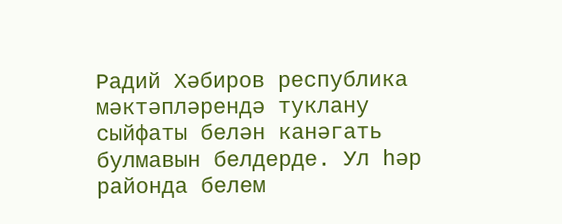Радий Хәбиров республика мәктәпләрендә туклану сыйфаты белән канәгать булмавын белдерде. Ул һәр районда белем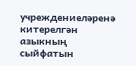учреждениеләренә китерелгән азыкның сыйфатын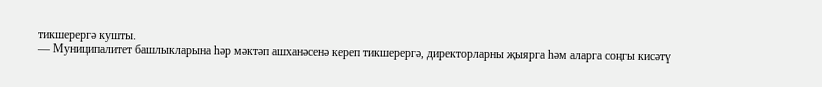тикшерергә кушты.
— Муниципалитет башлыкларына һәр мәктәп ашханәсенә кереп тикшерергә, директорларны җыярга һәм аларга соңгы кисәтү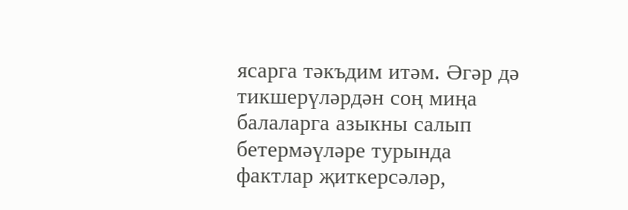ясарга тәкъдим итәм. Әгәр дә тикшерүләрдән соң миңа балаларга азыкны салып бетермәүләре турында фактлар җиткерсәләр,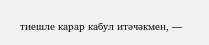тиешле карар кабул итәчәкмен, —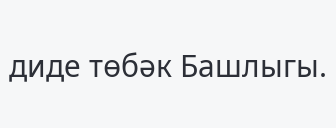диде төбәк Башлыгы.